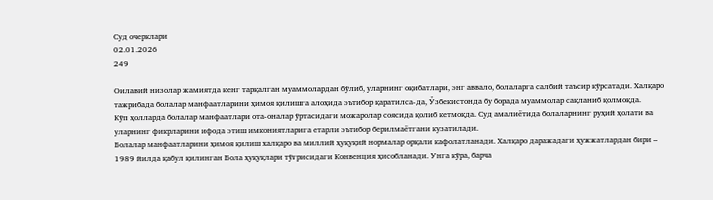Суд очерклари
02.01.2026
249

Оилавий низолар жамиятда кенг тарқалган муаммолардан бўлиб, уларнинг оқибатлари, энг аввало, болаларга салбий таъсир кўрсатади. Халқаро тажрибада болалар манфаатларини ҳимоя қилишга алоҳида эътибор қаратилса-да, Ўзбекистонда бу борада муаммолар сақланиб қолмоқда.
Кўп ҳолларда болалар манфаатлари ота-оналар ўртасидаги можаролар соясида қолиб кетмоқда. Суд амалиётида болаларнинг руҳий ҳолати ва уларнинг фикрларини ифода этиш имкониятларига етарли эътибор берилмаётгани кузатилади.
Болалар манфаатларини ҳимоя қилиш халқаро ва миллий ҳуқуқий нормалар орқали кафолатланади. Халқаро даражадаги ҳужжатлардан бири – 1989 йилда қабул қилинган Бола ҳуқуқлари тўғрисидаги Конвенция ҳисобланади. Унга кўра, барча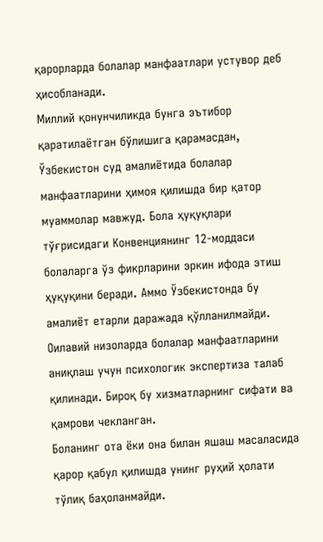қарорларда болалар манфаатлари устувор деб ҳисобланади.
Миллий қонунчиликда бунга эътибор қаратилаётган бўлишига қарамасдан, Ўзбекистон суд амалиётида болалар манфаатларини ҳимоя қилишда бир қатор муаммолар мавжуд. Бола ҳуқуқлари тўғрисидаги Конвенциянинг 12-моддаси болаларга ўз фикрларини эркин ифода этиш ҳуқуқини беради. Аммо Ўзбекистонда бу амалиёт етарли даражада қўлланилмайди.
Оилавий низоларда болалар манфаатларини аниқлаш учун психологик экспертиза талаб қилинади. Бироқ бу хизматларнинг сифати ва қамрови чекланган.
Боланинг ота ёки она билан яшаш масаласида қарор қабул қилишда унинг руҳий ҳолати тўлиқ баҳоланмайди.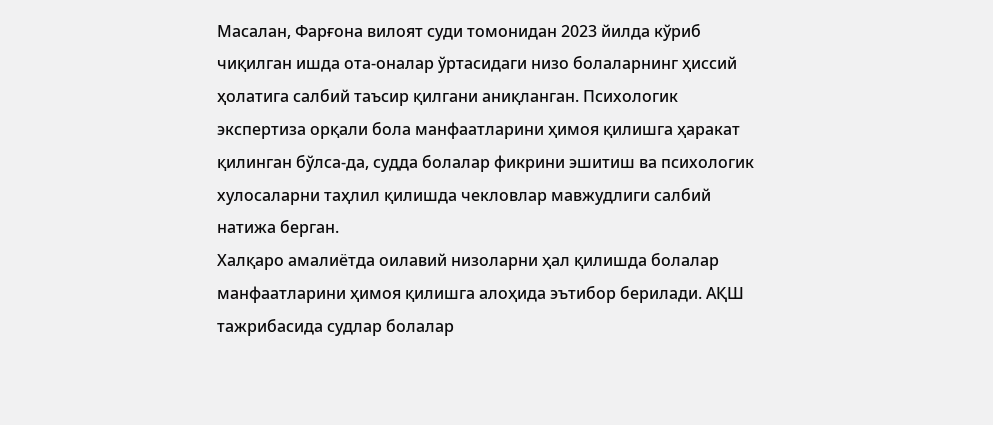Масалан, Фарғона вилоят суди томонидан 2023 йилда кўриб чиқилган ишда ота-оналар ўртасидаги низо болаларнинг ҳиссий ҳолатига салбий таъсир қилгани аниқланган. Психологик экспертиза орқали бола манфаатларини ҳимоя қилишга ҳаракат қилинган бўлса-да, судда болалар фикрини эшитиш ва психологик хулосаларни таҳлил қилишда чекловлар мавжудлиги салбий натижа берган.
Халқаро амалиётда оилавий низоларни ҳал қилишда болалар манфаатларини ҳимоя қилишга алоҳида эътибор берилади. АҚШ тажрибасида судлар болалар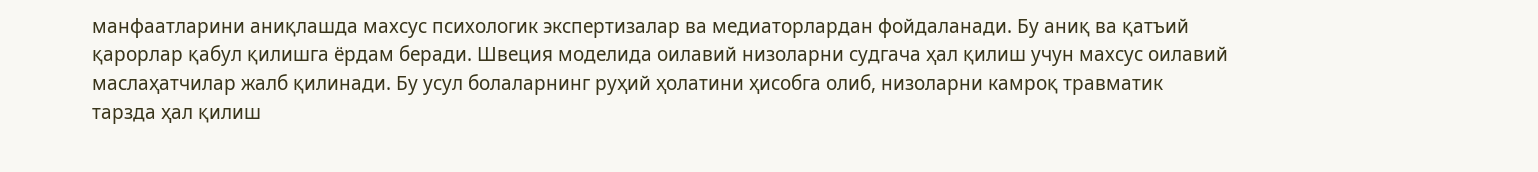манфаатларини аниқлашда махсус психологик экспертизалар ва медиаторлардан фойдаланади. Бу аниқ ва қатъий қарорлар қабул қилишга ёрдам беради. Швеция моделида оилавий низоларни судгача ҳал қилиш учун махсус оилавий маслаҳатчилар жалб қилинади. Бу усул болаларнинг руҳий ҳолатини ҳисобга олиб, низоларни камроқ травматик тарзда ҳал қилиш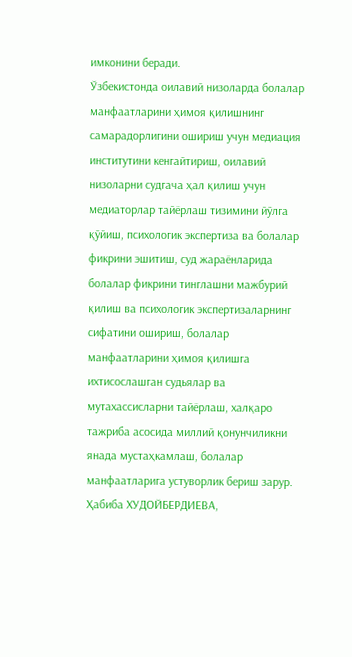имконини беради.
Ўзбекистонда оилавий низоларда болалар манфаатларини ҳимоя қилишнинг самарадорлигини ошириш учун медиация институтини кенгайтириш, оилавий низоларни судгача ҳал қилиш учун медиаторлар тайёрлаш тизимини йўлга қўйиш, психологик экспертиза ва болалар фикрини эшитиш, суд жараёнларида болалар фикрини тинглашни мажбурий қилиш ва психологик экспертизаларнинг сифатини ошириш, болалар манфаатларини ҳимоя қилишга ихтисослашган судьялар ва мутахассисларни тайёрлаш, халқаро тажриба асосида миллий қонунчиликни янада мустаҳкамлаш, болалар манфаатларига устуворлик бериш зарур.
Ҳабиба ХУДОЙБЕРДИЕВА,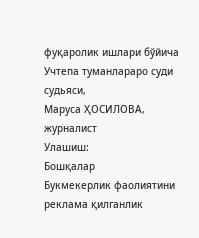фуқаролик ишлари бўйича Учтепа туманлараро суди судьяси,
Маруса ҲОСИЛОВА,
журналист
Улашиш:
Бошқалар
Букмекерлик фаолиятини реклама қилганлик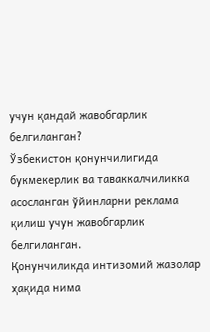учун қандай жавобгарлик белгиланган?
Ўзбекистон қонунчилигида букмекерлик ва таваккалчиликка асосланган ўйинларни реклама қилиш учун жавобгарлик белгиланган.
Қонунчиликда интизомий жазолар ҳақида нима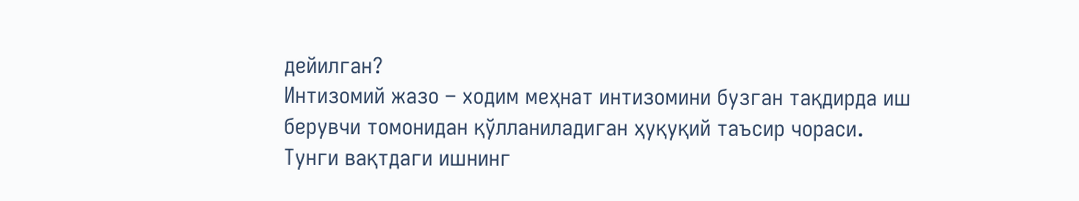дейилган?
Интизомий жазо – ходим меҳнат интизомини бузган тақдирда иш берувчи томонидан қўлланиладиган ҳуқуқий таъсир чораси.
Тунги вақтдаги ишнинг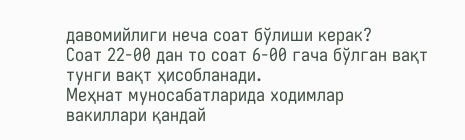давомийлиги неча соат бўлиши керак?
Соат 22-00 дан то соат 6-00 гача бўлган вақт тунги вақт ҳисобланади.
Меҳнат муносабатларида ходимлар вакиллари қандай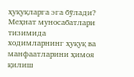ҳуқуқларга эга бўлади?
Меҳнат муносабатлари тизимида ходимларнинг ҳуқуқ ва манфаатларини ҳимоя қилиш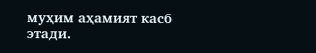муҳим аҳамият касб этади.